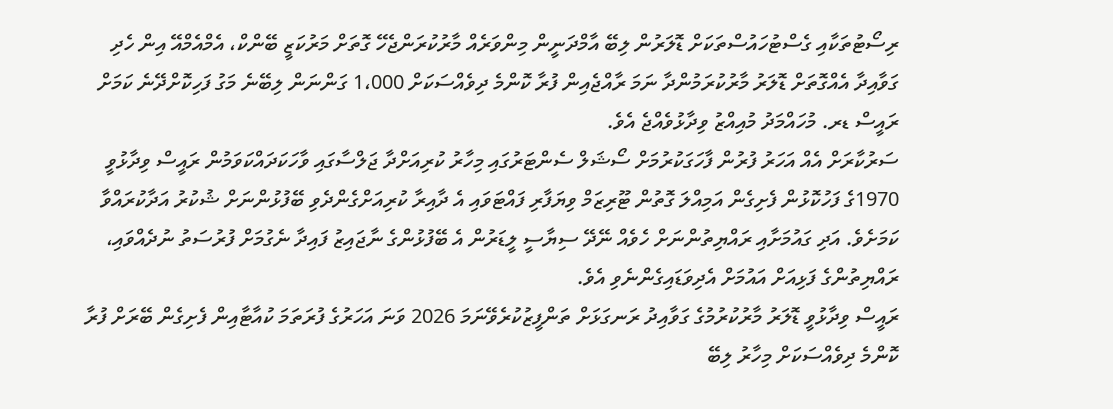ރިސޯޓުތަކާއި ގެސްޓުހައުސްތަކަށް ޑޮލަރުން ލިބޭ އާމްދަނީން މިންވަރެއް މާރުކުރަންޖެހޭ ގޮތަށް މަރުކަޒީ ބޭންކް، އެމްއެމްއޭ އިން ހެދި ގަވާއިދާ އެއްގޮތަށް ޑޮލަރު މާރުކުރަމުންދާ ނަމަ ރާއްޖެއިން ފުރާ ކޮންމެ ދިވެއްސަކަށް 1،000 ގަންނަން ލިބޭނެ މަގު ފަހިކޮށްދޭނެ ކަމަށް ރައީސް ޑރ. މުހައްމަދު މުއިއްޒު ވިދާޅުވެއްޖެ އެވެ.
ސަރުކާރަށް އެއް އަހަރު ފުރުން ފާހަގަކުރުމަށް ސޯޝަލް ސެންޓަރުގައި މިހާރު ކުރިއަށްދާ ޖަލްސާގައި ވާހަކަދައްކަވަމުން ރައީސް ވިދާޅުވީ 1970ގެ ފަހުކޮޅުން ފެށިގެން އަމިއްލަ ގޮތުން ޓޫރިޒަމް ވިޔަފާރި ފައްޓަވައި އެ ދާއިރާ ކުރިއަށްގެންދެވި ބޭފުޅުންނަށް ޝުކުރު އަދާކުރައްވާ ކަމަށެވެ. އަދި ގައުމަށާއި ރައްޔިތުންނަށް ހެވެއް ނޭދޭ ސިޔާސީ ލީޑަރުން އެ ބޭފުޅުންގެ ނާޖައިޒު ފައިދާ ނެގުމަށް ފުރުސަތު ނުދެއްވައި، ރައްޔިތުންގެ ފަޅިއަށް އައުމަށް އެދިވަޑައިގެންނެވި އެވެ.
ރައީސް ވިދާޅުވީ ޑޮލަރު މާރުކުރުމުގެ ގަވާއިދު ރަނގަޅަށް ތަންފީޒުކުރެވޭނަމަ 2026 ވަނަ އަހަރުގެ ފުރަތަމަ ކުއާޓާއިން ފެށިގެން ބޭރަށް ފުރާ ކޮންމެ ދިވެއްސަކަށް މިހާރު ލިބޭ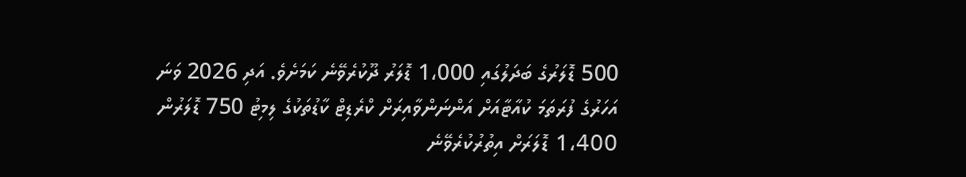500 ޑޮލަރުގެ ބަދަލުގައި 1،000 ޑޮލަރު ދޫކުރެވޭނެ ކަމަށެވެ. އަދި 2026 ވަނަ އަހަރުގެ ފުރަތަމަ ކުއާޓާއަށް އަންނަންވާއިރަށް ކްރެޑިޓް ކާޑުތަކުގެ ލިމިޓު 750 ޑޮލަރުން 1،400 ޑޮލަރަށް އިތުރުކުރެވޭނެ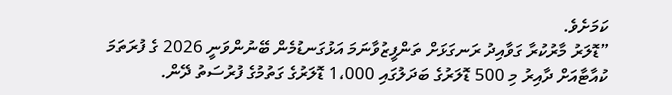ކަމަށެވެ.
”ޑޮލަރު މާރުކުރާ ގަވާއިދު ރަނގަޅަށް ތަންފީޒުވާނަމަ އަޅުގަނޑުމެން ބޭނުންވަނީ 2026 ގެ ފުރަތަމަ ކުއާޓާއަށް ދާއިރު މި 500 ޑޮލަރުގެ ބަދަލުގައި 1،000 ޑޮލަރުގެ ގަތުމުގެ ފުރުސަތު ދޭން.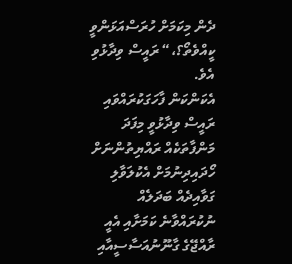ދެން މިކަމަށް ހުރަސްއަޅަންވީ ކީއްވެތޯ؟،“ ރައީސް ވިދާޅުވި އެވެ.
އެކަންކަން ފާހަގަކުރައްވައި ރައީސް ވިދާޅުވީ މިފަދަ މަންފާތަކެއް ރައްޔިތުންނަށް ހޯދައިދިނުމަށް އެކުލަވާލި ގަވާއިދެއް ބަދަލެއް ނުކުރައްވާނެ ކަމަށާއި އެއީ ރާއްޖޭގެ ގާނޫނުއަސާސީއާއި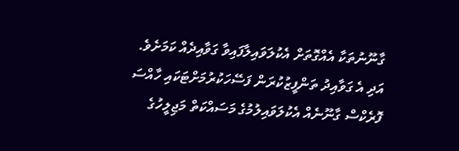ގާނޫނުތަކާ އެއްގޮތަށް އެކުލަވައިލާފައިވާ ގަވާއިދެއް ކަމަށެވެ. އަދި އެ ގަވާއިދު ތަންފީޒުކުރަން ފަސޭހަކުރުމަށްޓަކައި ހާއްސަ ފޮރެކްސް ގާނޫނެއް އެކުލަވައިލުމުގެ މަސައްކަތް މަޖިލީހުގެ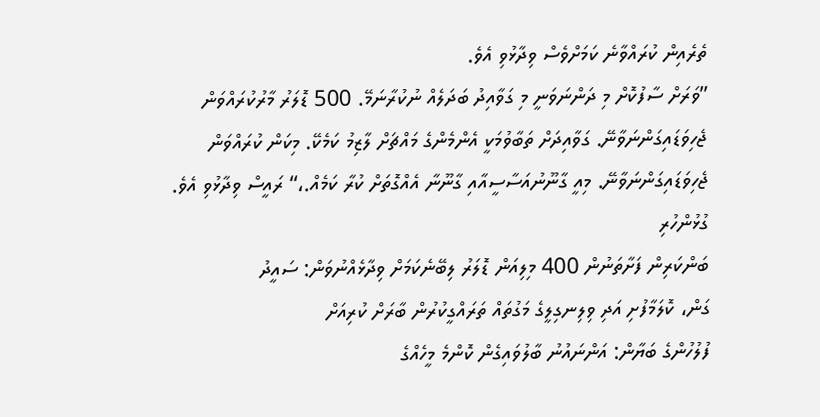ތެރެއިން ކުރައްވާނެ ކަމަށްވެސް ވިދާޅުވި އެވެ.
”ވަރަށް ސާފުކޮށް މި ދަންނަވަނީ މި ގަވާއިދު ބަދަލެއް ނުކުރާނަމޭ. 500 ޑޮލަރު މާރުކުރައްވަން ޖެހިވަޑައިގަންނަވާނޭ. ގަވާއިދަށް ތަބާވުމަކީ އެންމެންގެ މައްޗަށް ލާޒިމު ކަމެކޭ. މިކަން ކުރައްވަން ޖެހިވަޑައިގަންނަވާނޭ. މިއީ ގާނޫނުއަސާސީއާއި ގާނޫނާ އެއްގޮތަށް ކުރާ ކަމެއް.،“ ރައީސް ވިދާޅުވި އެވެ.
ގުޅުންހުރި
ބަންކަރިން ފަށާތަނުން 400 މިލިއަން ޑޮލަރު ލިބޭނެކަމަށް ވިދާޅެއްނުވަން: ސައީދު
ގަން، ކޮލަމާފުށި އަދި ވިލިނގިލީގެ މަގުތައް ތަރައްގީކުރުން ބާރަށް ކުރިއަށް
ފުލުހުންގެ ބަޔާން: އަންނައުނު ބާލުވައިގެން ކޮންމެ މީހެއްގެ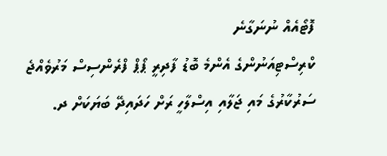ފޮޓޯއެއް ނުނަގާނެ
ކްރިސްޓިއަނުންގެ އެންމެ ބޮޑު ފާދިރީ ޕޯޕް ފްރެންސިސް މަރުވެއްޖެ
ސަރުކާރުގެ މައި ޖަލާއި އިސްލާހީ ރަށް ހަދައިދޭ ބަޔަކަށް ދ.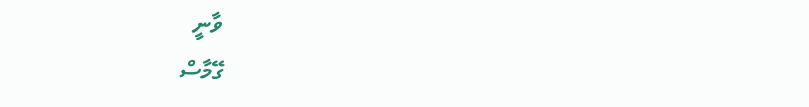ވާނީ
ގޭމާސް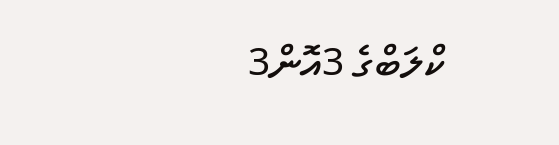ކްލަބްގެ 3އޮން3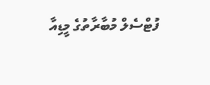ފުޓްސެލް މުބާރާތުގެ މީޑިއާ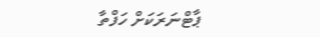ޕާޓްނަރަކަށް ހަފްތާ